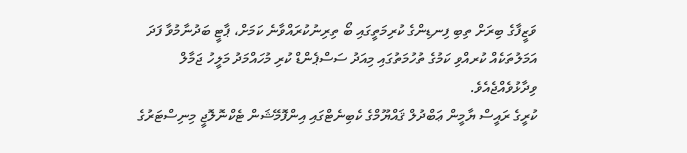ވަޒީފާގެ ބިރަށް ތިބި ފިނޑިންގެ ކުރިމަތީގައި ބޯ ތިރިނުކުރައްވާނެ ކަމަށް، ޕާޓީ ބަދުނާމުވާ ފަދަ އަމަލުތަކެއް ކުރއްވި ކަމުގެ ތުހުމަތުގައި މިއަދު ސަސްޕެންޑް ކުރި މުހައްމަދު މަލީހު ޖަމާލް ވިދާޅުވެއްޖެއެވެ.
ކުރީގެ ރައީސް ޔާމީން ޢަބްދުލް ޤައްޔޫމްގެ ކެބިނެޓްގައި އިންފޮމޭޝަން ޓެކްނޮލޮޖީ މިނިސްޓަރުގެ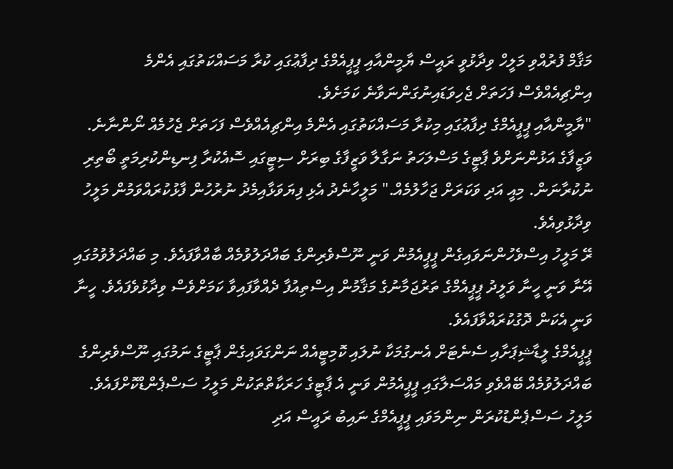މަޤާމް ފުރުއްވި މަލީހް ވިދާޅުވީ ރައީސް ޔާމީންއާއި ޕީޕީއެމްގެ ދިފާޢުގައި ކުރާ މަސައްކަތުގައި އެންމެ އިންޗިއެއްވެސް ފަހަތަށް ޖެހިވަޑައިނުގަންނަވާނެ ކަމަށެވެ.
"ޔާމީންއާއި ޕީޕީއެމްގެ ދިފާޢުގައި މިކުރާ މަސައްކަތުގައި އެންމެ އިންޗިއެއްވެސް ފަހަތަށް ޖެހުމެއް ނޯންނާނެ. ވަޒީފާގެ އަޅުންނަށްވެ ޕާޓީގެ މަސްލަހަތު ނަގާލާ ވަޒީފާގެ ބިރަށް ސިޓީގައި ސޮއެކުރާ ފިނޑިންކުރިމަތީ ބޯތިރި ނުކުރާނަން. މިއީ އަދި ވަކަރަށް ޖަހާލުމެއް." މަލީހާނެދު އެޅި ފިޔަވަޅާއިމެދު ނުރުހުން ފާޅުކުރައްވަމުން މަލީހު ވިދާޅުވިއެވެ.
ރޭ މަލީހު އިސްވެހުންނަވައިގެން ޕީޕީއެމުން ވަނީ ނޫސްވެރިންގެ ބައްދަލުވުމެއް ބާއްވާފައެވެ. މި ބައްދަލުވުމުގައި އޭނާ ވަނީ ހީނާ ވަލީދު ޕީޕީއެމްގެ ތަރުޖަމާނުގެ މަޤާމުން އިސްތިއުފާ ދެއްވާފައިވާ ކަމަށްވެސް ވިދާޅުވެފައެވެ. ހީނާ ވަނީ އެކަން ދޮގުކުރައްވާފައެވެ.
ޕީޕީއެމްގެ ލީޑާޝިޕަށާއި ސެނެޓަށް އެނގުމަކާ ނުލައި ކޮމިޓީއެއް ނަންގަވައިގެން ޕާޓީގެ ނަމުގައި ނޫސްވެރިންގެ ބައްދަލުވުމެއް ބޭއްވެވި މައްސަލާގައި ޕީޕީއެމުން ވަނީ އެ ޕާޓީގެ ހަރަކާތްތަކުން މަލީހު ސަސްޕެންޑްކޮށްފައެވެ.
މަލީހު ސަސްޕެންޑުކުރަން ނިންމަވައި ޕީޕީއެމްގެ ނައިބު ރައީސް އަދި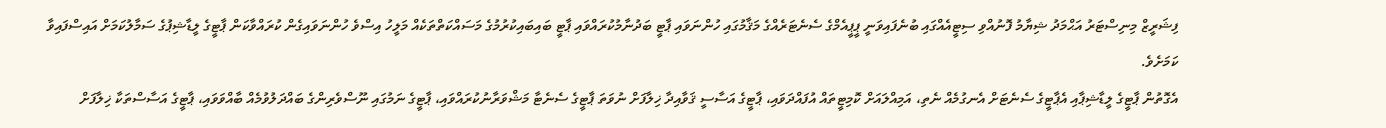ފިޝަރީޒް މިނިސްޓަރު އަޙްމަދު ޝިޔާމު ފޮނުއްވި ސިޓީއެއްގައި ބުނެފައިވަނީ ޕީޕީއެމްގެ ސެނެޓަރެއްގެ މަޤާމުގައި ހުންނަވައި ޕާޓީ ބަދުނާމުކުރައްވައި ޕާޓީ ބައިބައިކުރުމުގެ މަސައްކަތްތަކެއް މަލީހު އިސްވެ ހުންނަވައިގެން ކުރައްވާކަން ޕާޓީގެ ލީޑާޝިޕުގެ ސަމާލުކަމަށް އައިސްފައިވާ ކަމަށެވެ.
އެގޮތުން ޕާޓީގެ ލީޑާޝިޕާއި އެޕާޓީގެ ސެނެޓަށް އެނގުމެއް ނެތި، އަމިއްލައަށް ކޮމިޓީތައް އުފައްދަވައި، ޕާޓީގެ އަސާސީ ޤަވާއިދާ ޚިލާފަށް ނުވަތަ ޕާޓީގެ ސެނެޓާ މަޝްވަރާނުކުރައްވައި، ޕާޓީގެ ނަމުގައި ނޫސްވެރިންގެ ބައްދަލުވުމެއް ބާއްވަވައި، ޕާޓީގެ އަސާސްތަކާ ޚިލާފަށް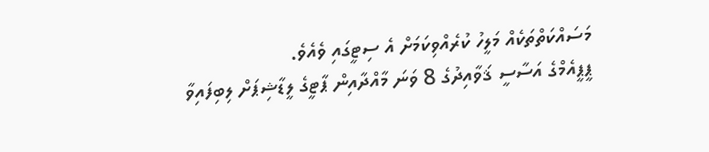މަސައްކަތްތަކެއް މަލީހު ކުރެއްވިކަމަށް އެ ސިޓީގައި ވެއެވެ.
ޕީޕީއެމްގެ އަސާސީ ޤަވާއިދުގެ 8 ވަނަ މާއްދާއިން ޕާޓީގެ ލީޑާޝިޕަށް ލިބިފައިވާ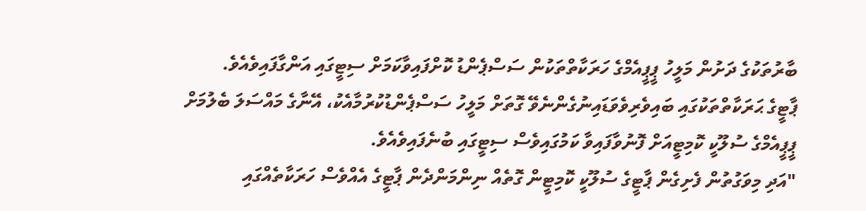ބާރުތަކުގެ ދަށުން މަލީހު ޕީޕީއެމްގެ ހަރަކާތްތަކުން ސަސްޕެންޑު ކޮށްފައިވާކަމަށް ސިޓީގައި އަންގާފައިވެއެވެ.
ޕާޓީގެ ޙަރަކާތްތަކުގައި ބައިވެރިވެވަޑައިނުގެންނެވޭ ގޮތަށް މަލީހު ސަސްޕެންޑުކުރުމާއެކު، އޭނާގެ މައްސަލަ ބެލުމަށް ޕީޕީއެމްގެ ސުލޫކީ ކޮމިޓީއަށް ފޮނުވާފައިވާ ކަމުގައިވެސް ސިޓީގައި ބުނެފައިވެއެވެ.
"އަދި މިވަގުތުން ފެށިގެން ޕާޓީގެ ސުލޫކީ ކޮމިޓީން ގޮތެއް ނިންމަންދެން ޕާޓީގެ އެއްވެސް ހަރަކާތެއްގައި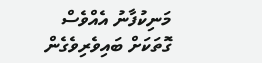މަނިކުފާނު އެއްވެސް ގޮތަކަށް ބައިވެރިވެގެން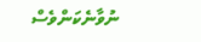ނުވާނެކަންވެސް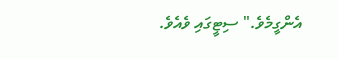އެންގީމެވެ." ސިޓީގައި ވެއެވެ.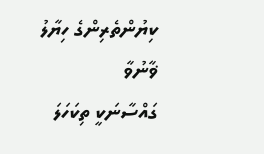ކިޔުންތެރިންގެ ހިޔާލު
ޥާނުވާ
ގައްސާނަކީ ތިކަހަލަ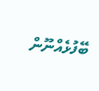ބޭފުޅެއްނޫން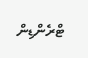ޓްރެންޑިން